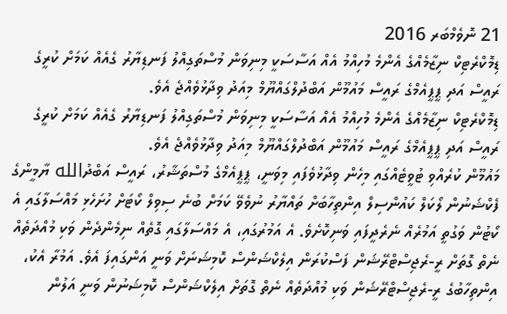21 ނޮވެމްބަރ 2016
ޑިމޮކްރެޓިކް ނިޒާމެއްގެ އެންމެ މުހިއްމު އެއް އަސާސަކީ މިނިވަން މުސްތަގިއްލު ފަނޑިޔާރު ގެއެއް ކަމަށް ކުރީގެ ރައީސް އަދި ޕީޕީއެމްގެ ރައީސް މައުމޫން އަބްދުލްގައްޔޫމް މިއަދު ވިދާޅުވެއްޖެ އެވެ.
ޑިމޮކްރެޓިކް ނިޒާމެއްގެ އެންމެ މުހިއްމު އެއް އަސާސަކީ މިނިވަން މުސްތަގިއްލު ފަނޑިޔާރު ގެއެއް ކަމަށް ކުރީގެ ރައީސް އަދި ޕީޕީއެމްގެ ރައީސް މައުމޫން އަބްދުލްގައްޔޫމް މިއަދު ވިދާޅުވެއްޖެ އެވެ.
މައުމޫން ކުރެއްވި ޓުވީޓެއްގައި މިހެން ވިދާޅުވެފައި މިވަނީ، ޕީޕީއެމްގެ މުސްތަޝާރު، ރައީސް އަބްދުالله ޔާމީންގެ ފެކްޝަނުން ލޯކަލް ކައުންސިލް އިންތިހާބަށް ތައްޔާރު ނުވެވޭ ކަމަށް ބުނެ ސިވިލް ކޯޓަށް ހުށަހެޅި މައްސަލާގައި އެ ކޯޓުން ވަގުތީ އަމުރެއް ނެރެދީފައި ވަނިކޮށެވެ. އެ އަމުރުގައި، އެ މައްސަލާގައި ގޮތެއް ނިމެންދެން ވަކި މުއްދަތެއް ނެތް ގޮތަށް ރީ-ރެޖިސްޓްރޭޝަން ފަސްކުރަން އިލެކްޝަންސް ކޮމިޝަނަށް ވަނީ އަންގައިފަ އެވެ. އަމުރާ އެކު، އިންތިހާބުގެ ރީ-ރެޖިސްޓްރޭޝަން ވަކި މުއްދަތެއް ނެތް ގޮތަށް އިލެކްޝަންސް ކޮމިޝަނުން ވަނީ އަލުން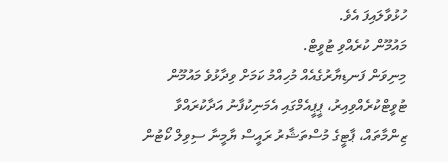ހުޅުވާލައިފަ އެވެ.
މައުމޫން ކުރެއްވި ޓުވީޓް.
މިނިވަން ފަނޑިޔާރުގެއެއް މުހިއްމު ކަމަށް ވިދާޅުވެ މައުމޫން ޓުވީޓްކުރެއްވިއިރު، ޕީޕީއެމްގައި އެމަނިކުފާނު އަދާކުރައްވާ ޒިންމާތައް، ޕާޓީގެ މުސްތަޝާރު ރައީސް ޔާމީނާ ސިވިލް ކޯޓުން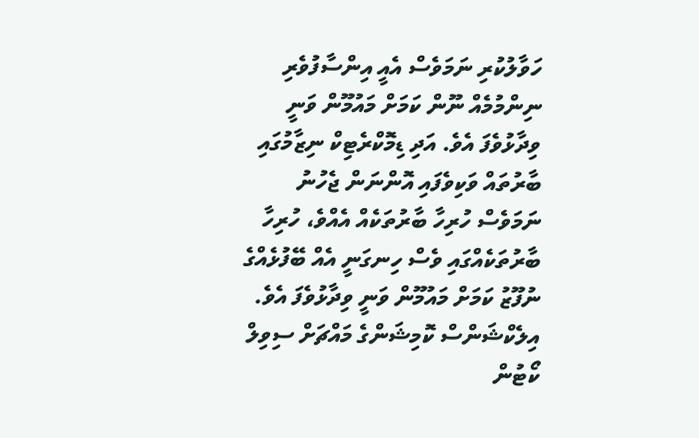ހަވާލުކުރި ނަމަވެސް އެއީ އިންސާފުވެރި ނިންމުމެއް ނޫން ކަމަށް މައުމޫން ވަނީ ވިދާޅުވެފަ އެވެ. އަދި ޑިމޮކްރެޓިކް ނިޒާމުގައި ބާރުތައް ވަކިވެފައި އޮންނަން ޖެހުނު ނަމަވެސް ހުރިހާ ބާރުތަކެއް އެއްވެ، ހުރިހާ ބާރުތަކެއްގައި ވެސް ހިނގަނީ އެއް ބޭފުޅެއްގެ ނުފޫޒު ކަމަށް މައުމޫން ވަނީ ވިދާޅުވެފަ އެވެ.
އިލެކްޝަންސް ކޮމިޝަންގެ މައްޗަށް ސިވިލް ކޯޓުން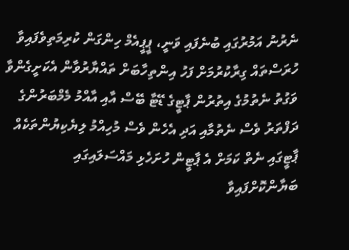ނެރުނު އަމުރުގައި ބުނެފައި ވަނީ، ޕީޕީއެމް ހިންގަން ކުރިމަތިވެފައިވާ ހުރަސްތައް ގިރާކުރުމަށް ފަހު އިންތިހާބަށް ތައްޔާރުވާން އެކަށީގެންވާ ވަގުތު ނެތުމުގެ އިތުރުން ޕާޓީގެ ޑޭޓާ ބޭސް އާއި އާއްމު މެމްބަރުންގެ ދަފްތަރު ވެސް ނެތުމާއި އަދި އެހެން ވެސް މުހިއްމު ލިޔެކިޔުންތަކެއް ޕާޓީގައި ނެތް ކަމަށް އެ ޕާޓީން ހުށަހެޅި މައްސަލައިގައި ބަޔާންކޮށްފައިވާ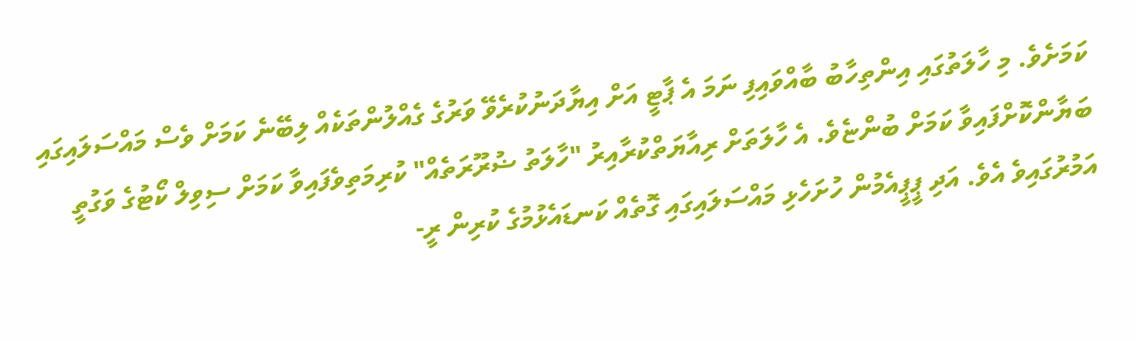ކަމަށެވެ. މި ހާލަތުގައި އިންތިހާބު ބާއްވައިފި ނަމަ އެ ޕާޓީ އަށް އިޔާދަނުކުރެވޭ ވަރުގެ ގެއްލުންތަކެއް ލިބޭނެ ކަމަށް ވެސް މައްސަލައިގައި ބަޔާންކޮށްފައިވާ ކަމަށް ބުންޏެވެ. އެ ހާލަތަށް ރިއާޔަތްކުރާއިރު "ހާލަތު ޟުރޫރަތެއް" ކުރިމަތިވެފައިވާ ކަމަށް ސިވިލް ކޯޓުގެ ވަގުތީ އަމުރުގައިވެ އެވެ. އަދި ޕީޕީއެމުން ހުށަހެޅި މައްސަލައިގައި ގޮތެއް ކަނޑައެޅުމުގެ ކުރިން ރީ-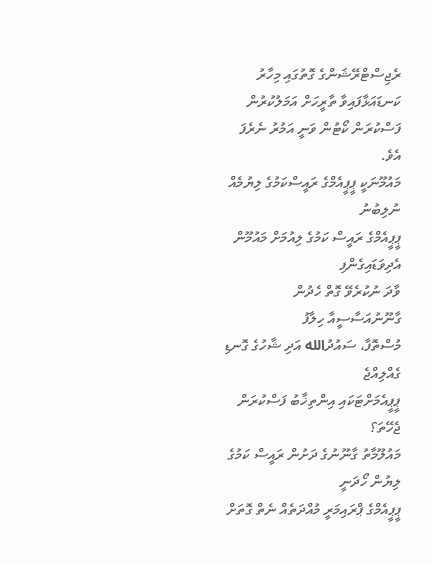ރެޖިސްޓްރޭޝަންގެ ގޮތުގައި މިހާރު ކަނޑައަޅާފައިވާ ތާރީހަށް އަމަލުކުރުން ފަސްކުރަން ކޯޓުން ވަނީ އަމުރު ނެރެފަ އެވެ.
މައުމޫނަކީ ޕީޕީއެމްގެ ރައީސްކަމުގެ ލިޔުމެއް ނުލިބުނު
ޕީޕީއެމްގެ ރައީސް ކަމުގެ ލިއުމަށް މައުމޫން އެދިވަޑައިގެންފި
ވާދަ ނުކުރެވޭ ގޮތް ހެދުން ގާނޫނުއަސާސީއާ ހިލާފު
މުސްތޮފާ، ސައުދުالله އަދި ޝާހުގެ ގޮނޑި ގެއްލިއްޖެ
ޕީޕީއެމަށްޓަކައި އިންތިޚާބު ފަސްކުރަން ޖެހޭތަ؟
މައުލޫމާތު ގާނޫނުގެ ދަށުން ރައީސް ކަމުގެ ލިޔުން ހޯދަނީ
ޕީޕީއެމްގެ ޕްރައިމަރީ މުއްދަތެއް ނެތް ގޮތަށް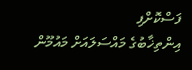ފަސްކޮށްފި
އިންތިޚާބުގެ މައްސަލައަށް މައުމޫން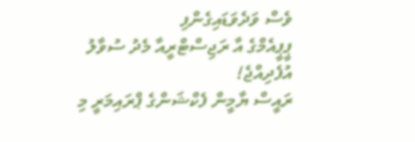ވެސް ވަދެވަޑައިގެންފި
ޕީޕީއެމްގެ އާ ރަޖިސްޓްރީއާ މެދު ސުވާލު އުފެދިއްޖެ!
ރައީސް ޔާމީން ފެކްޝަންގެ ޕްރައިމަރީ މި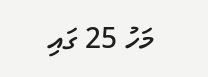މަހު 25 ގައި